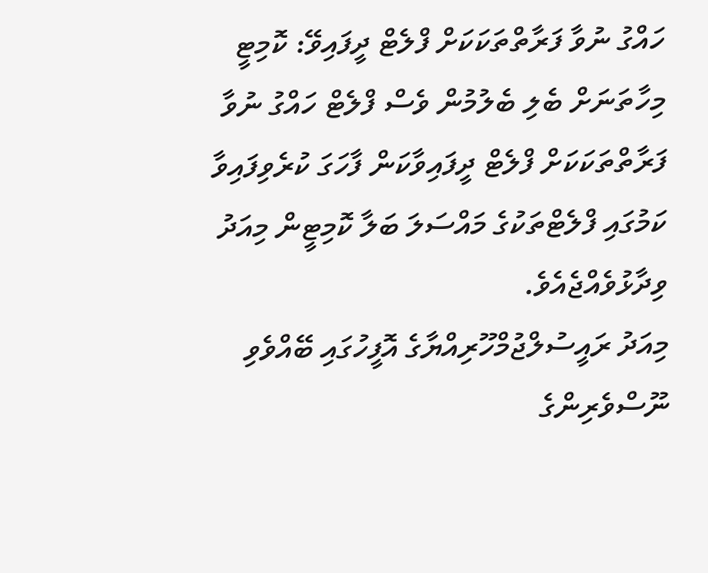ހައްގު ނުވާ ފަރާތްތަކަކަށް ފްލެޓް ދީފައިވޭ: ކޮމިޓީ
މިހާތަނަށް ބެލި ބެލުމުން ވެސް ފްލެޓް ހައްގު ނުވާ ފަރާތްތަކަކަށް ފްލެޓް ދީފައިވާކަން ފާހަގަ ކުރެވިފައިވާ ކަމުގައި ފްލެޓްތަކުގެ މައްސަލަ ބަލާ ކޮމިޓީން މިއަދު ވިދާޅުވެއްޖެއެވެ.
މިއަދު ރައީސުލްޖުމްހޫރިއްޔާގެ އޮފީހުގައި ބޭއްވެވި ނޫސްވެރިންގެ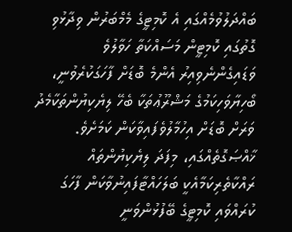ބައްދަލުވުމެއްގައި އެ ކޮމިޓީގެ މެމްބަރުން ވިދާޅުވި ގޮތުގައި ކޮމިޓީން މަސައްކަތާ ހަވާލުވެ ވަޑައިގެންނެވިއިރު އެންމެ ބޮޑަށް ފާހަގަކުރެވުނީ، ބޯހިޔާވަހިކަމުގެ މަޝްރޫޢުތަކާ ބެހޭ ލިޔެކިޔުންތަކާމެދު ވަރަށް ބޮޑަށް އިހުމާލުވެފައިވާކަން ކަމަށެވެ.
ޚާއްޞަގޮތެއްގައި، މިފަދަ ލިޔެކިޔުންތައް ރައްކާތެރިކަމާއެކީ ބަލަހައްޓާފައިނުވާކަން ފާހަގަ ކުރައްވައި ކޮމިޓީގެ ބޭފުޅުންވަނީ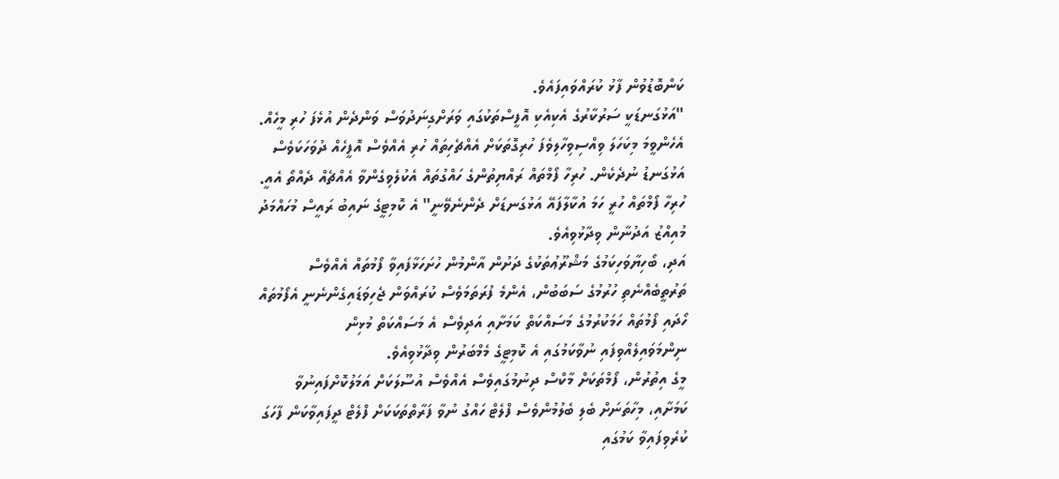ކަންބޮޑުވުން ފާޅު ކުރައްވައިފައެވެ.
"އަޅުގަނޑަކީ ސަރުކާރުގެ އެކިއެކި އޮފީސްތަކުގައި ވަރަށްގިނަދުވަސް ވަންދެން އުޅެފަ ހުރި މީހެއް. އެހެންވީމަ މިކަހަލަ ވިއްސިވިހާލިވެފަ ހުރިގޮތަކަށް އެއްޗެހިތައް ހުރި އެއްވެސް އޮފީހެއް ދުވަހަކަވެސް އަޅުގަނޑު ނުދެކެން. ހުރިހާ ފޯމްތައް ރައްޔިތުންގެ ހައްގުތައް އެކުލެވިގެންވާ އެއްޗެއް ދެއްތޯ އެއީ. ހުރިހާ ފޯމްތައް ހުރީ ހަމަ އުކާލާފައޭ އަޅުގަނޑަށް ދެންނެވޭނީ" އެ ކޮމިޓީގެ ނައިބު ރައީސް މުހައްމަދު މުއިއްޒު އަދުނާން ވިދާޅުވިއެވެ.
އަދި، ބޯހިޔާވަހިކަމުގެ މަޝްރޫޢުތަކުގެ ދަށުން އާންމުން ހުށަހަޅާފައިވާ ފޯމުތައް އެއްވެސް ތަރުތީބެއްނެތި ހުރުމުގެ ސަބަބުން، އެންމެ ފުރަތަމަވެސް ކުރައްވަން ޖެހިވަޑައިގެންނެނީ އެފޯމުތައް ހޯދައި ފޯމުތައް ހަމަކުރުމުގެ މަސައްކަތް ކަމަށާއި އަދިވެސް އެ މަސައްކަތް މުޅިން ނިންމަވައިލެއްވިފައި ނުވާކަމުގައި އެ ކޮމިޓީގެ މެމްބަރުން ވިދާޅުވިއެވެ.
މީގެ އިތުރުން، ފޯމްތަކަށް މާކްސް ދިނުމުގައިވެސް އެއްވެސް އުސޫލަކަށް އަމަލުކޮށްފައިނުވާ ކަމަށާއި، މިހާތަނަށް ބެލި ބެލުމުންވެސް ފްލެޓް ހައްގު ނުވާ ފަރާތްތަކަކަށް ފްލެޓް ދީފައިވާކަން ފާހަގަ ކުރެވިފައިވާ ކަމުގައި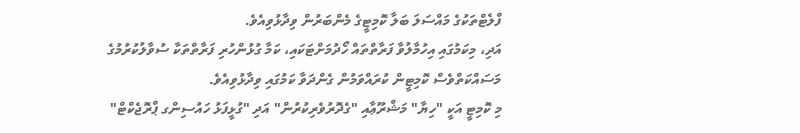ފްލެޓްތަކުގެ މައްސަލަ ބަލާ ކޮމިޓީގެ މެންބަރުން ވިދާޅުވިއެވެ.
އަދި، މިކަމުގައި އިހުމާލުވާ ފަރާތްތައް ހޯދުމަށްޓަކައި، ކަމާ ގުޅުންހުރި ފަރާތްތަކާ ސުވާލުކުރުމުގެ މަސައްކަތްވެސް ކޮމިޓީން ކުރައްވަމުން ގެންދަވާ ކަމުގައި ވިދާޅުވިއެވެ.
މި ކޮމިޓީ އަކީ "ހިޔާ" މަޝްރޫޢާއި "ގެދޮރުވެރިކުރުން" އަދި "ގުޅީފަޅު ހައުސިންގ ޕްރޮޖެކްޓް"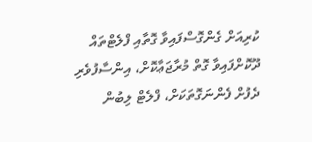ކުރިއަށް ގެންގޮސްފައިވާ ގޮތާއި ފްލެޓްތައް ދޫކޮށްފައިވާ ގޮތް މުރާޖަޢާކޮށް، އިންސާފުވެރި ދެފުށް ފެންނަގޮތަކަށް، ފްލެޓް ލިބުން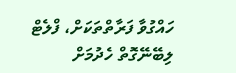ހައްގުވާ ފަރާތްތަކަށް، ފްލެޓް ލިބޭނޭގޮތް ހެދުމަށް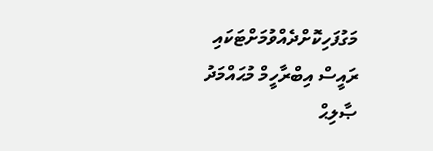މަގުފަހިކޮށްދެއްވުމަށްޓަކައި ރައީސް އިބްރާހީމް މުޙައްމަދު ޞާލިޙް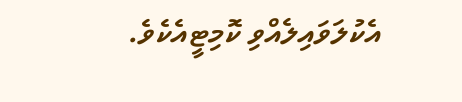އެކުލަވައިލެއްވި ކޮމިޓީއެކެވެ.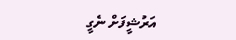އަރުޝީފަށް ނެގީ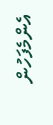އެންމެފަހުން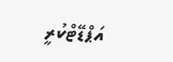އަޕްޑޭޓްކުރީ